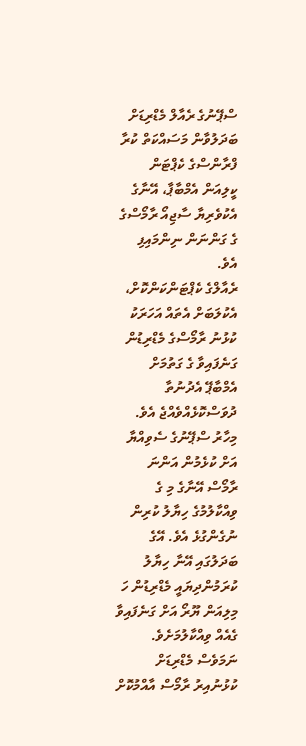ސްޕޭނުގެ ރެއާލް މެޑްރިޑަށް ބަދަލުވާން މަސައްކަތް ކުރާ ފްރާންސްގެ ކެޕްޓަން ކީލިއަން އެމްބާޕާ، އޭނާގެ އެކުވެރިޔާ ސާޖިއޯ ރާމޯސްގެ ގެ ގަންނަން ނިންމައިފި އެވެ.
ރެއާލްގެ ކެޕްޓަންކަންކޮށް، އެކުލަބަށް އެތައް އަހަރަކު ކުޅުނު ރާމޯސްގެ މެޑްރިޑުން ގަނެފައިވާ ގެ ގަތުމަށް އެމްބާޕޭ އެދުނުތާ ދުވަސްކޮޅެއްވެއްޖެ އެވެ. މިހާރު ސްޕޭނުގެ ސެވިއްޔާ އަށް ކުޅެމުން އަންނަ ރާމޯސް އޭނާގެ މި ގެ ވިއްކާލުމުގެ ހިޔާލު ކުރިން ނުގެންގުޅެ އެވެ. އޭގެ ބަދަލުގައި އޭނާ ހިޔާލު ކުރަމުންދިޔައީ މެޑްރިޑުން ހަ މިލިއަން ޔޫރޯ އަށް ގަނެފައިވާ ގެއެއް ވިއްކާލުމަށެވެ. ނަމަވެސް މެޑްރިޑަށް ކުޅުނުއިރު ރާމޯސް އާއްމުކޮށް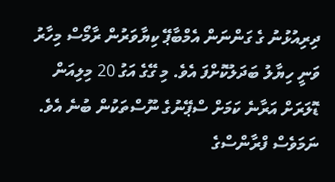ދިރިއުޅުނު ގެ ގަންނަން އެމްބާޕޭ ކިޔާވަރުން ރާމޯސް މިހާރު ވަނީ ހިޔާލު ބަދަލުކޮށްފަ އެވެ. މި ގޭގެ އަގު 20 މިލިއަން ޑޮލަރަށް އަރާނެ ކަމަށް ސްޕޭނުގެ ނޫސްތަކުން ބުނެ އެވެ. ނަމަވެސް ފްރާންސްގެ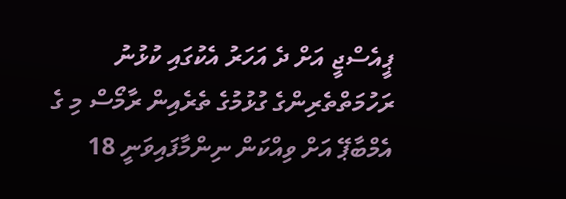ޕީއެސްޖީ އަށް ދެ އަހަރު އެކުގައި ކުޅުނު ރަހުމަތްތެރިންގެ ގުޅުމުގެ ތެރެއިން ރާމޯސް މި ގެ އެމްބާޕޭ އަށް ވިއްކަން ނިންމާފައިވަނީ 18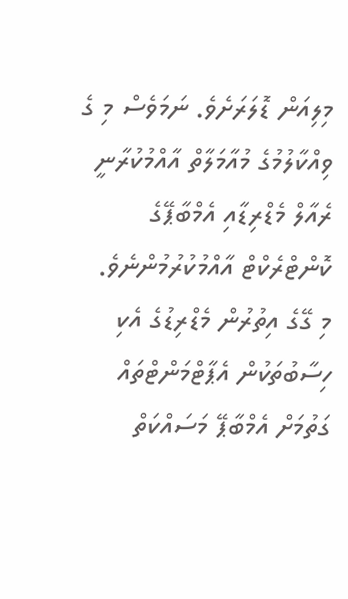މިލިއަން ޑޮލަރަށެވެ. ނަމަވެސް މި ގެ ވިއްކާލުމުގެ މުއާމަލާތް އާއްމުކުރާނީ ރެއާލް މެޑްރިޑާއި އެމްބާޕޭގެ ކޮންޓްރެކްޓް އާއްމުކުރުމުންނެވެ.
މި ގޭގެ އިތުރުން މެޑްރިޑުގެ އެކި ހިސާބުތަކުން އެޕާޓްމަންޓްތައް ގަތުމަށް އެމްބާޕޭ މަސައްކަތް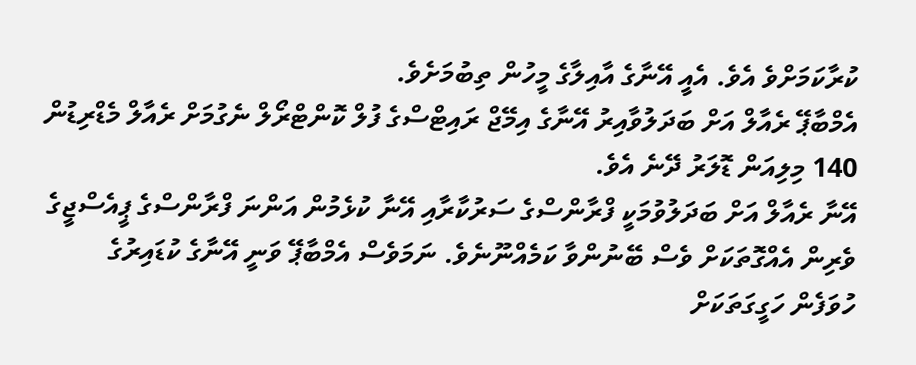ކުރާކަމަށްވެ އެވެ. އެއީ އޭނާގެ އާއިލާގެ މީހުން ތިބުމަށެވެ.
އެމްބާޕޭ ރެއާލް އަށް ބަދަލުވާއިރު އޭނާގެ އިމޭޖް ރައިޓްސްގެ ފުލް ކޮންޓްރޯލް ނެގުމަށް ރެއާލް މެޑްރިޑުން 140 މިލިއަން ޑޮލަރު ދޭނެ އެވެ.
އޭނާ ރެއާލް އަށް ބަދަލުވުމަކީ ފްރާންސްގެ ސަރުކާރާއި އޭނާ ކުޅެމުން އަންނަ ފްރާންސްގެ ޕީއެސްޖީގެ ވެރިން އެއްގޮތަކަށް ވެސް ބޭނުންވާ ކަމެއްނޫނެވެ. ނަމަވެސް އެމްބާޕޭ ވަނީ އޭނާގެ ކުޑައިރުގެ ހުވަފެން ހަގީގަތަކަށް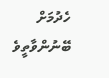ހެދުމަށް ބޭނުންވާތީވެ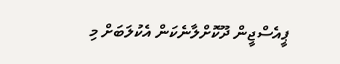ޕީއެސްޖީން ދޫކޮށްލާނެކަން އެކުލަބަށް މި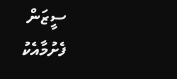ސީޒަން ފެށުމާއެކު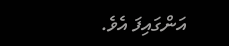އަންގައިފަ އެވެ.